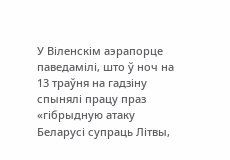У Віленскім аэрапорце паведамілі, што ў ноч на 13 траўня на гадзіну спынялі працу праз «гібрыдную атаку Беларусі супраць Літвы,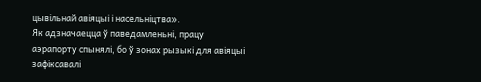цывільнай авіяцыі і насельніцтва».
Як адзначаецца ў паведамленьні, працу аэрапорту спынялі, бо ў зонах рызыкі для авіяцыі зафіксавалі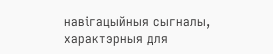навігацыйныя сыгналы, характэрныя для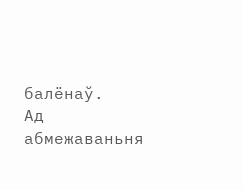балёнаў.
Ад абмежаваньня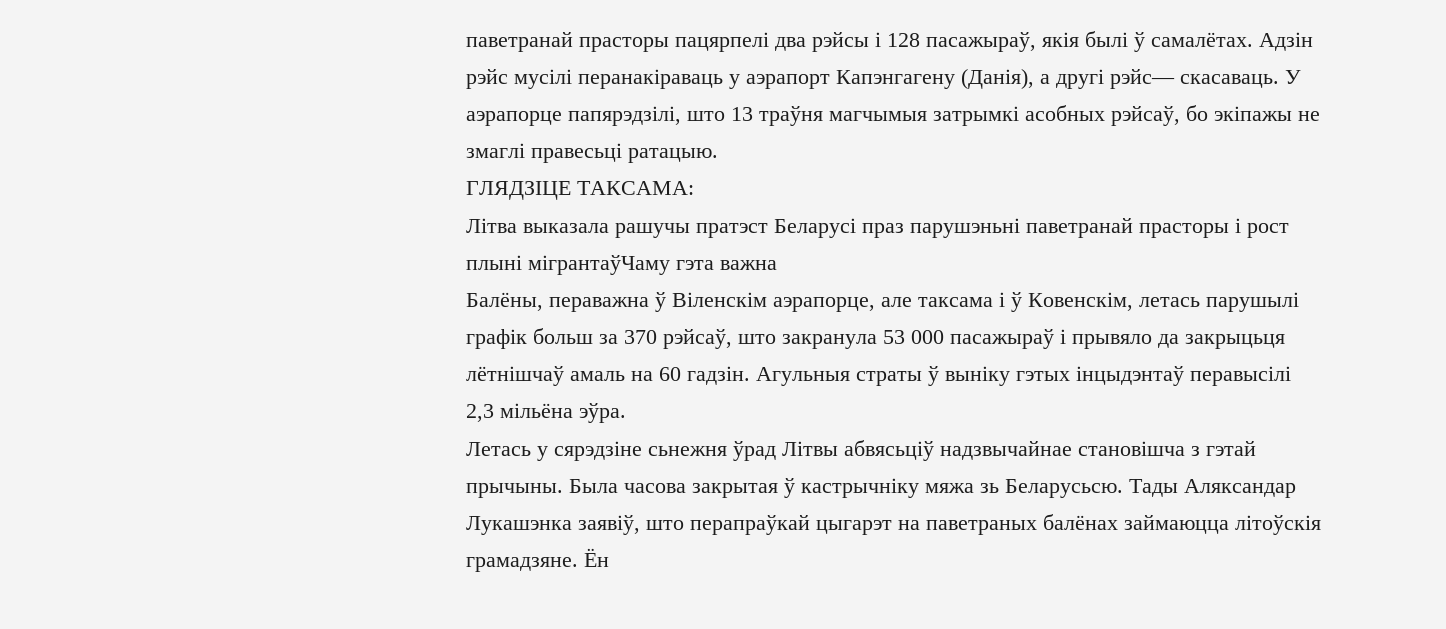паветранай прасторы пацярпелі два рэйсы і 128 пасажыраў, якія былі ў самалётах. Адзін рэйс мусілі перанакіраваць у аэрапорт Капэнгагену (Данія), а другі рэйс— скасаваць. У аэрапорце папярэдзілі, што 13 траўня магчымыя затрымкі асобных рэйсаў, бо экіпажы не змаглі правесьці ратацыю.
ГЛЯДЗІЦЕ ТАКСАМА:
Літва выказала рашучы пратэст Беларусі праз парушэньні паветранай прасторы і рост плыні мігрантаўЧаму гэта важна
Балёны, пераважна ў Віленскім аэрапорце, але таксама і ў Ковенскім, летась парушылі графік больш за 370 рэйсаў, што закранула 53 000 пасажыраў і прывяло да закрыцьця лётнішчаў амаль на 60 гадзін. Агульныя страты ў выніку гэтых інцыдэнтаў перавысілі 2,3 мільёна эўра.
Летась у сярэдзіне сьнежня ўрад Літвы абвясьціў надзвычайнае становішча з гэтай прычыны. Была часова закрытая ў кастрычніку мяжа зь Беларусьсю. Тады Аляксандар Лукашэнка заявіў, што перапраўкай цыгарэт на паветраных балёнах займаюцца літоўскія грамадзяне. Ён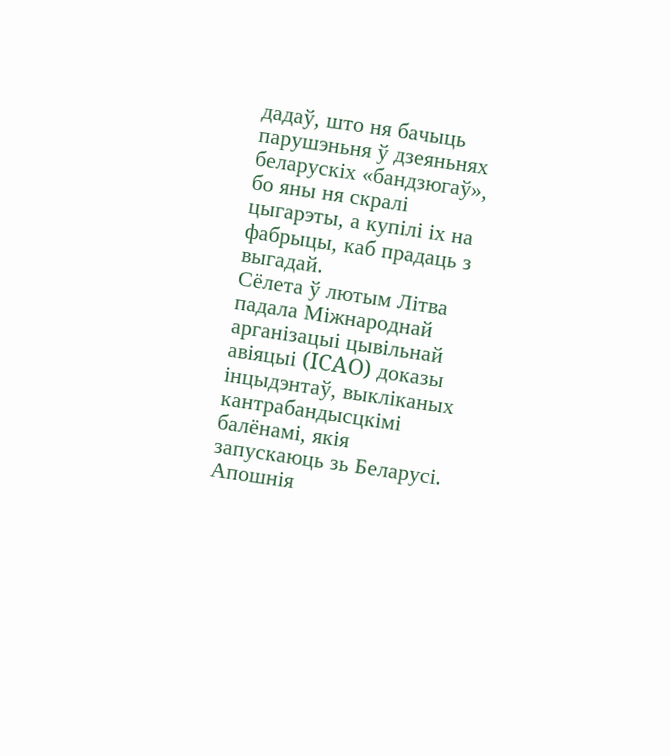дадаў, што ня бачыць парушэньня ў дзеяньнях беларускіх «бандзюгаў», бо яны ня скралі цыгарэты, а купілі іх на фабрыцы, каб прадаць з выгадай.
Сёлета ў лютым Літва падала Міжнароднай арганізацыі цывільнай авіяцыі (ICAO) доказы інцыдэнтаў, выкліканых кантрабандысцкімі балёнамі, якія запускаюць зь Беларусі.
Апошнія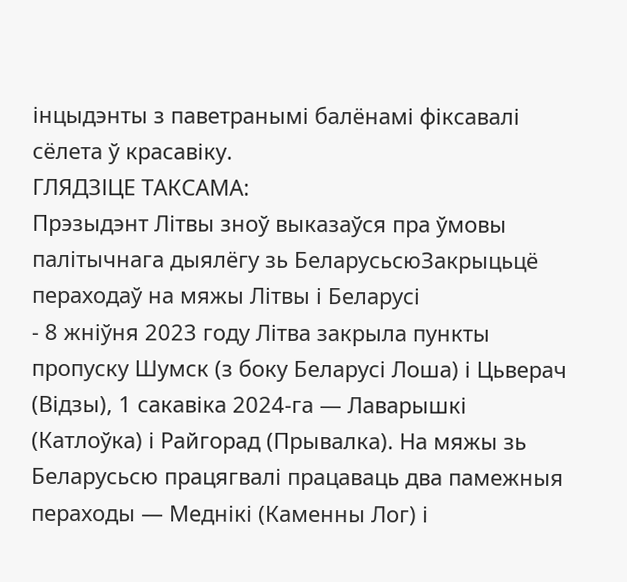інцыдэнты з паветранымі балёнамі фіксавалі сёлета ў красавіку.
ГЛЯДЗІЦЕ ТАКСАМА:
Прэзыдэнт Літвы зноў выказаўся пра ўмовы палітычнага дыялёгу зь БеларусьсюЗакрыцьцё пераходаў на мяжы Літвы і Беларусі
- 8 жніўня 2023 году Літва закрыла пункты пропуску Шумск (з боку Беларусі Лоша) і Цьверач (Відзы), 1 сакавіка 2024-га — Лаварышкі (Катлоўка) і Райгорад (Прывалка). На мяжы зь Беларусьсю працягвалі працаваць два памежныя пераходы — Меднікі (Каменны Лог) і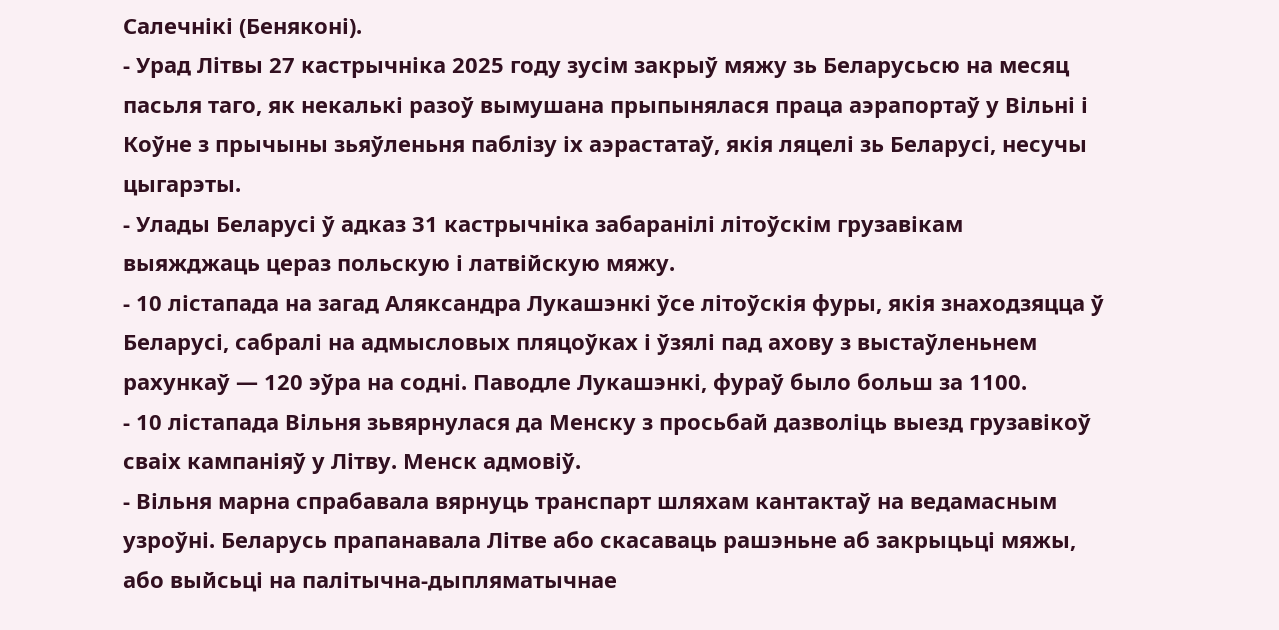Салечнікі (Беняконі).
- Урад Літвы 27 кастрычніка 2025 году зусім закрыў мяжу зь Беларусьсю на месяц пасьля таго, як некалькі разоў вымушана прыпынялася праца аэрапортаў у Вільні і Коўне з прычыны зьяўленьня паблізу іх аэрастатаў, якія ляцелі зь Беларусі, несучы цыгарэты.
- Улады Беларусі ў адказ 31 кастрычніка забаранілі літоўскім грузавікам выяжджаць цераз польскую і латвійскую мяжу.
- 10 лістапада на загад Аляксандра Лукашэнкі ўсе літоўскія фуры, якія знаходзяцца ў Беларусі, сабралі на адмысловых пляцоўках і ўзялі пад ахову з выстаўленьнем рахункаў — 120 эўра на содні. Паводле Лукашэнкі, фураў было больш за 1100.
- 10 лістапада Вільня зьвярнулася да Менску з просьбай дазволіць выезд грузавікоў сваіх кампаніяў у Літву. Менск адмовіў.
- Вільня марна спрабавала вярнуць транспарт шляхам кантактаў на ведамасным узроўні. Беларусь прапанавала Літве або скасаваць рашэньне аб закрыцьці мяжы, або выйсьці на палітычна-дыпляматычнае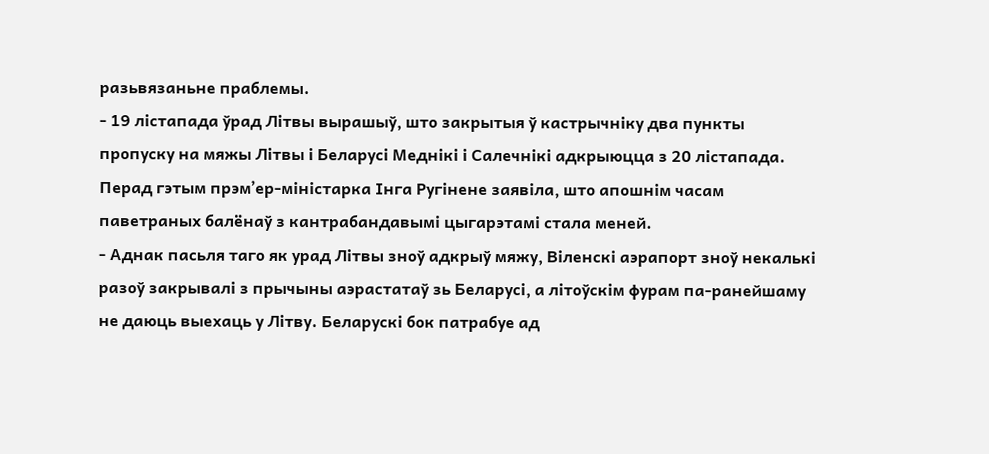разьвязаньне праблемы.
- 19 лістапада ўрад Літвы вырашыў, што закрытыя ў кастрычніку два пункты пропуску на мяжы Літвы і Беларусі Меднікі і Салечнікі адкрыюцца з 20 лістапада. Перад гэтым прэмʼер-міністарка Інга Ругінене заявіла, што апошнім часам паветраных балёнаў з кантрабандавымі цыгарэтамі стала меней.
- Аднак пасьля таго як урад Літвы зноў адкрыў мяжу, Віленскі аэрапорт зноў некалькі разоў закрывалі з прычыны аэрастатаў зь Беларусі, а літоўскім фурам па-ранейшаму не даюць выехаць у Літву. Беларускі бок патрабуе ад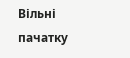Вільні пачатку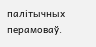палітычных перамоваў.